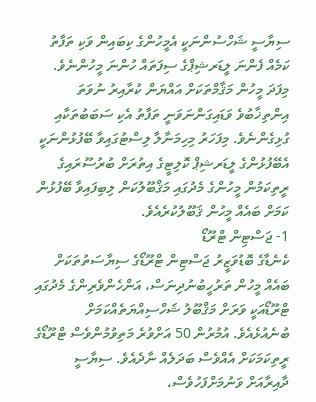ސިޔާސީ ޝަހްސުންނަކީ އެމީހުންގެ ކިބައިން ވަކި ތަފާތު ކަމެއް ފެންނަ ލީޑަރޝިޕްގެ ސިފަތައް ހުންނަ މީހުންނެވެ. މިފަދަ މީހުން މަޤާމްތަކަށް އައްޔަން ކުރާއިރު ނުވަތަ އިންތިޚާބުވެ ވަޑައިގަންނަވަނީ ތަފާތު އެކި ސަބަބުތަކާއި ގުޅިގެންނެވެ. މިފަހަރު މިހިމަނާލާ ލިސްޓުގައިވާ ބޭފުޅުންނަކީ އެބޭފުޅުންގެ ލީޑަރޝިޕް ކޮލިޓީގެ އިތުރަށް ބުރުސޫރައިގެ ރީތިކަމުން މީހުންގެ މެދުގައި މަޤްބޫލުކަން ލިބިފައިވާ ބޭފުޅުން ކަމަށް ބައެއް މީހުން ޤަބޫލުކުރެއެވެ.
1- ޖަސްޓިން ޓްރޫޑޯ
ކެނެޑާގެ ބޮޑުވަޒީރު ޖަސްޓިން ޓްރޫޑޯގެ ސިޔާސަތުތަކަށް ބައެއް މީހުން ތަރުހީބުނުދިނަސް، އަންހެންވެރިންގެ މެދުގައި ޓްރޫޑޯއަކީ ވަރަށް މަޤްބޫލު ޝަހްސިއްޔަތެއްކަމަށް ބުނެއުޅެއެވެ. އުމުރުން 50 އަށްވުރެ މަތިވުމުންވެސް ޓްރޫޑޯގެ ރީތިކަމަކަށް އެއްވެސް ބަދަލެއް ނާދެއެވެ. ސިޔާސީ ދާއިރާއަށް ވަނުމަށްފަހުވެސް،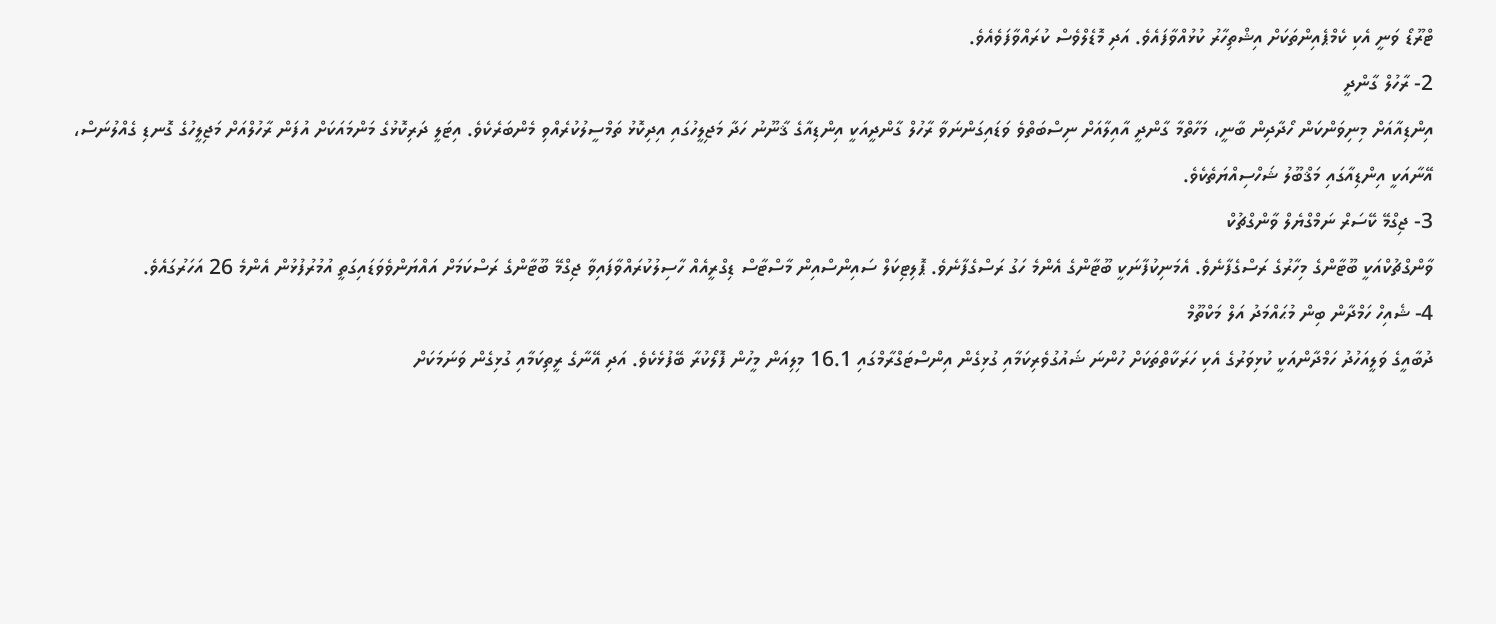ޓްރޫޑޯ ވަނީ އެކި ކެމްޕެއިންތަކަށް އިޝްތިހާރު ކުޅުއްވާފައެވެ. އަދި މޮޑެލްވެސް ކުރައްވާފަވެއެވެ.
2- ރާހުލް ގާންދީ
އިންޑިއާއަށް މިނިވަންކަން ހޯދާދިން ބާނީ، މަހާތްމާ ގާންދީ އާއިލާއަށް ނިސްބަތްވެ ވަޑައިގަންނަވާ ރާހުލް ގާންދީއަކީ އިންޑިއާގެ ޤާނޫނު ހަދާ މަޖިލީހުގައި އިދިކޮޅު ތަމްސީލުކުރެއްވި މެންބަރެކެވެ. އިޓަލީ ދަރިކޮޅުގެ މަންމައަކަށް އުފަން ރާހުލްއަށް މަޖިލީހުގެ ގޮނޑި ގެއްލުނަސް، އޭނާއަކީ އިންޑިއާގައި މަޤްބޫލު ޝަހްސިއްޔަތެކެވެ.
3- ޖިގްމޭ ކޭސަރް ނަމްގްޔެލް ވާންގްޗުކް
ވާންގްޗުކްއަކީ ބޫޓާންގެ މިހާރުގެ ރަސްގެފާނެވެ. އެމަނިކުފާނަކީ ބޫޓާންގެ އެންމެ ހަގު ރަސްގެފާނެވެ. ޕޮލިޓިކަލް ސައިންސްއިން މާސްޓާސް ޑިގްރީއެއް ހާސިލުކުރައްވާފައިވާ ޖިގްމޭ ބޫޓާންގެ ރަސްކަމަށް އައްޔަންވެވަޑައިގަތީ އުމުރުފުޅުން އެންމެ 26 އަހަރުގައެވެ.
4- ޝެއިހް ހަމްދާން ބިން މުޙައްމަދު އަލް މަކްތޫމް
ދުބާއީގެ ވަލީއަހުދު ހަމްދާންއަކީ ކުޅިވަރުގެ އެކި ހަރަކާތްތަކަށް ހުންނަ ޝައުގުވެރިކަމާއި ގުޅިގެން އިންސްޓަގްރާމްގައި 16.1 މިލިއަން މީހުން ފޮލޯކުރާ ބޭފުޅެކެވެ. އަދި އޭނާގެ ރީތިކަމާއި ގުޅިގެން ވަނަމަކަށް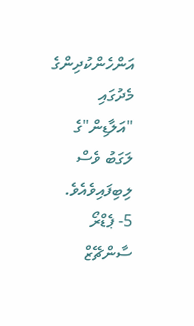އަންހެންކުދިންގެ މެދުގައި "އަލާޑިން"ގެ ލަގަބު ވެސް ލިބިފައިވެއެވެ.
5- ޕެޑްރޯ ސާންޗޭޒް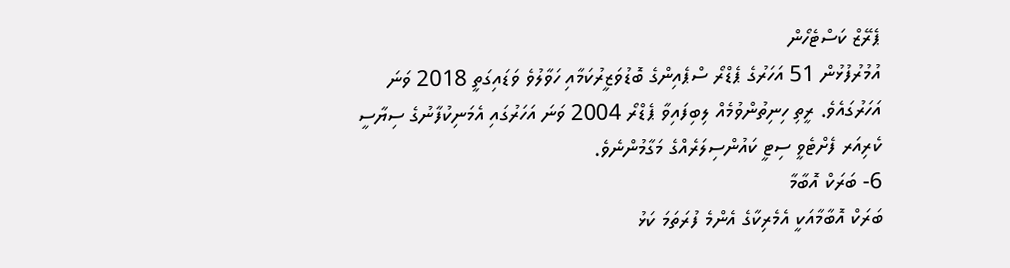ޕެރޭޒް ކަސްޓެހޯން
އުމުރުފުޅުން 51 އަހަރުގެ ޕެޑްރޯ ސްޕެއިންގެ ބޮޑުވަޒީރުކަމާއި ހަވާލުވެ ވަޑައިގަތީ 2018 ވަނަ އަހަރުގައެވެ. ރީތި ހިނިތުންވުމެއް ލިބިފައިވާ ޕެޑްރޯ 2004 ވަނަ އަހަރުގައި އެމަނިކުފާނުގެ ސިޔާސީ ކެރިއަރ ފެށްޓެވީ ސިޓީ ކައުންސިލަރެއްގެ މަގާމުންނެވެ.
6- ބަރަކް އޮބާމާ
ބަރަކް އޮބާމާއަކީ އެމެރިކާގެ އެންމެ ފުރަތަމަ ކަޅު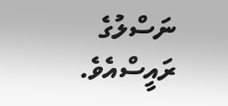ނަސްލުގެ ރައީސްއެވެ.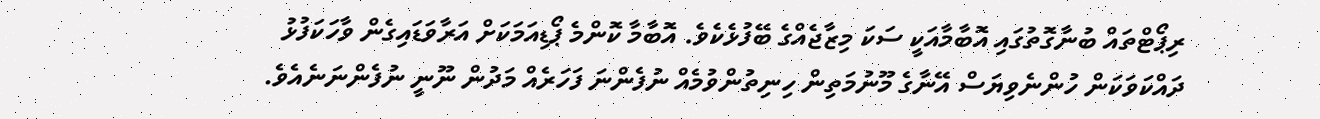ރިޕޯޓްތައް ބުނާގޮތުގައި އޮބާމާއަކީ ސަކަ މިޒާޖެއްގެ ބޭފުޅެކެވެ. އޮބާމާ ކޮންމެ ޕޯޑިއަމަކަށް އަރާވަޑައިގެން ވާހަކަފުޅު ދައްކަވަކަން ހުންނެވިޔަސް އޭނާގެ މޫނުމަތިން ހިނިތުންވުމެއް ނުފެންނަ ފަހަރެއް މަދުން ނޫނީ ނުފެންނަނެއެވެ.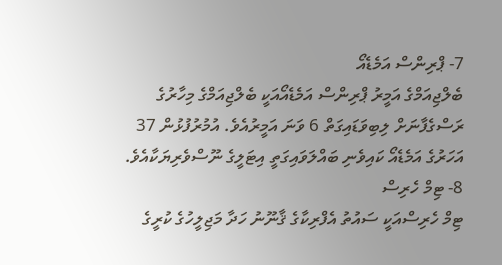7- ޕްރިންސް އަމެޑެއޯ
ބެލްޖިއަމްގެ އަމީރު ޕްރިންސް އަމެޑެއޯއަކީ ބެލްޖިއަމްގެ މިހާރުގެ ރަސްގެފާނަށް ލިބިވަޑައިގަތް 6 ވަނަ އަމީރުއެވެ. އުމުރުފުޅުން 37 އަހަރުގެ އަމެޑެއޯ ކައިވެނި ބައްލަވައިގަތީ އިޓަލީގެ ނޫސްވެރިޔަކާއެވެ.
8- ޓިމް ހެރިސް
ޓިމް ހެރިސްއަކީ ސައުތު އެފްރިކާގެ ޤާނޫނު ހަދާ މަޖިލީހުގެ ކުރީގެ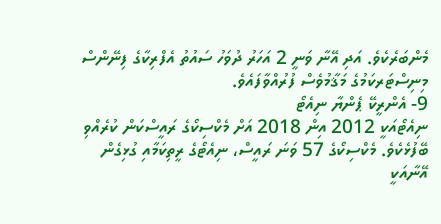މެންބަރެކެވެ. އަދި އޭނާ ވަނީ 2 އަހަރު ދުވަހު ސައުތު އެފްރިކާގެ ފިނޭންސް މިނިސްޓަރކަމުގެ މަޤާމުވެސް ފުރުއްވާފައެވެ.
9- އެންރީކޭ ޕެންޔާ ނިއެޓޯ
ނިއެޓޯއަކީ 2012 އިން 2018 އަށް މެކްސިކޯގެ ރައީސްކަން ކުރެއްވި ބޭފުޅެކެވެ. މެކްސިކޯގެ 57 ވަނަ ރައީސް، ނިއެޓޯގެ ރީތިކަމާއި ގުޅިގެން އޭނާއަކީ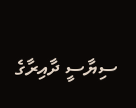ސިޔާސީ ދާއިރާގެ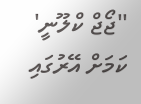''ޖޯޖް ކްލޫނީ' ކަމަށް އޭރުގައި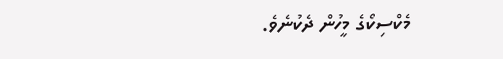މެކްސިކޯގެ މީހުން ދެކުނެވެ.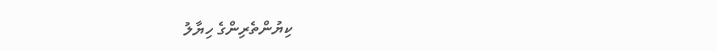ކިޔުންތެރިންގެ ހިޔާލު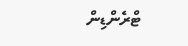ޓްރެންޑިން